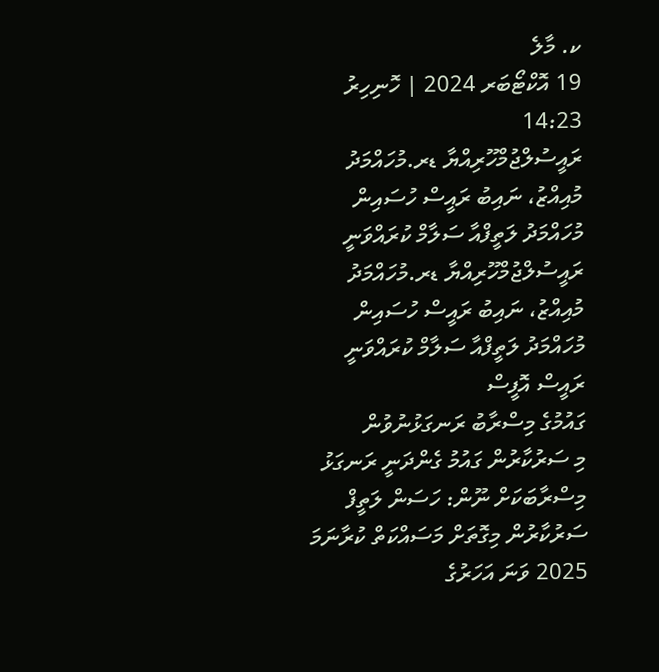ކ. މާލެ
19 އޮކްޓޯބަރ 2024 | ހޮނިހިރު 14:23
ރައީސުލްޖުމްހޫރިއްޔާ ޑރ.މުހައްމަދު މުއިއްޒު، ނައިބު ރައީސް ހުސައިން މުހައްމަދު ލަތީފްއާ ސަލާމް ކުރައްވަނީ
ރައީސުލްޖުމްހޫރިއްޔާ ޑރ.މުހައްމަދު މުއިއްޒު، ނައިބު ރައީސް ހުސައިން މުހައްމަދު ލަތީފްއާ ސަލާމް ކުރައްވަނީ
ރައީސް އޮފީސް
ގައުމުގެ މިސްރާބު ރަނގަޅުނުވުން
މި ސަރުކާރުން ގައުމު ގެންދަނީ ރަނގަޅު މިސްރާބަކަށް ނޫން: ހަސަން ލަތީފް
ސަރުކާރުން މިގޮތަށް މަސައްކަތް ކުރާނަމަ 2025 ވަނަ އަހަރުގެ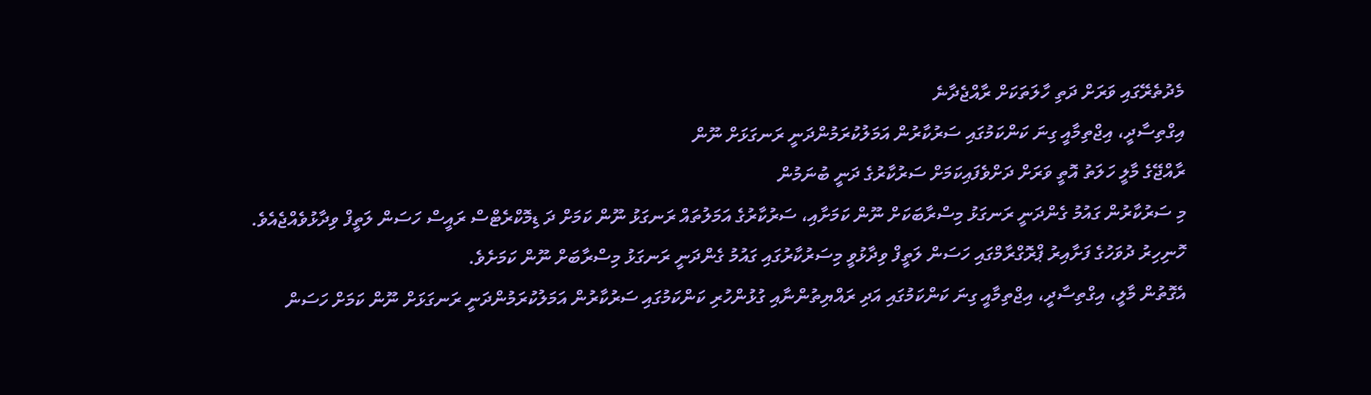މެދުތެރޭގައި ވަރަށް ދަތި ހާލަތަކަށް ރާއްޖެދާނެ
އިގްތިސާދީ، އިޖްތިމާއީ ގިނަ ކަންކަމުގައި ސަރުކާރުން އަމަލުކުރަމުންދަނީ ރަނގަޅަށް ނޫން
ރާއްޖޭގެ މާލީ ހަލަތު އޮތީ ވަރަށް ދަށްވެފައިކަމަށް ސަރުކާރުގެ ދަނީ ބުނަމުން
މި ސަރުކާރުން ގައުމު ގެންދަނީ ރަނގަޅު މިސްރާބަކަށް ނޫން ކަމަށާއި، ސަރުކާރުގެ އަމަލުތައް ރަނގަޅު ނޫން ކަމަށް ދަ ޑިމޮކްރެޓްސް ރައީސް ހަސަން ލަތީފް ވިދާޅުވެއްޖެއެވެ.
ހޮނިހިރު ދުވަހުގެ ފަށާއިރު ޕްރޮގްރާމްގައި ހަސަން ލަތީފް ވިދާޅުވީ މިސަރުކާރުގައި ގައުމު ގެންދަނީ ރަނގަޅު މިސްރާބަށް ނޫން ކަމަށެވެ.
އެގޮތުން މާލީ، އިގްތިސާދީ، އިޖްތިމާއީ ގިނަ ކަންކަމުގައި އަދި ރައްޔިތުންނާއި ގުޅުންހުރި ކަންކަމުގައި ސަރުކާރުން އަމަލުކުރަމުންދަނީ ރަނގަޅަށް ނޫން ކަމަށް ހަސަން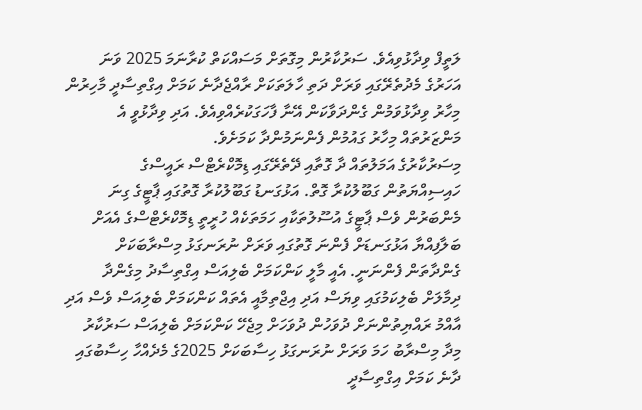ލަތީފް ވިދާޅުވިއެވެ. ސަރުކާރުން މިގޮތަށް މަސައްކަތް ކުރާނަމަ 2025 ވަނަ އަހަރުގެ މެދުތެރޭގައި ވަރަށް ދަތި ހާލަތަކަށް ރާއްޖެދާނެ ކަމަށް އިގްތިސާދީ މާހިރުން މިހާރު ވިދާޅުވަމުން ގެންދަވާކަން އޭނާ ފާހަގަކުރެއްވިއެވެ. އަދި ވިދާޅުވީ އެ މަންޒަރުތައް މިހާރު ގައުމުން ފެންނަމުންދާ ކަމަށެވެ.
މިސަރުކާރުގެ އަމަލުތައް ދާ ގޮތާއި ދޭތެރޭގައި ޑިމޮކްރެޓްސް ރައީސްގެ ހައިސިއްޔަތުން ގަބޫލުކުރާ ގޮތް. އަޅުގަނޑު ގަބޫލުކުރާ ގޮތުގައި ޕާޓީގެ ގިނަ މެންބަރުން ވެސް ޕާޓީގެ އުސޫލުތަކާއި ހަމަތަކެއް ހުރީތީ ޑިމޮކްރެޓްސްގެ އެއަށް ބަލާފިއްޔާ އަޅުގަނޑަށް ފެންނަ ގޮތުގައި ވަރަށް ނުރަނގަޅު މިސްރާބަކަށް ގެންދާތަން ފެންނަނީ. އެއީ މާލީ ކަންކަމަށް ބެލިއަސް އިގްތިސާދު މިގެންދާ ދިމާލަށް ބެލިކަމުގައި ވިޔަސް އަދި އިޖްތިމާއީ އެތައް ކަންކަމަށް ބެލިއަސް ވެސް އަދި އާއްމު ރައްޔިތުންނަށް ދުވަހުން ދުވަހަށް މިޖެހޭ ކަންކަމަށް ބެލިއަސް ސަރުކާރު މިދާ މިސްރާބު ހަމަ ވަރަށް ނުރަނގަޅު ހިސާބަކަށް 2025ގެ މެދެއްހާ ހިސާބުގައި ދާނެ ކަމަށް އިގްތިސާދީ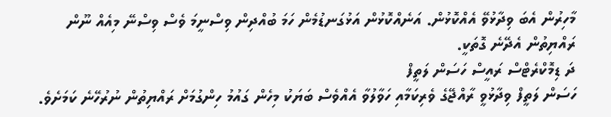މާހިރުން އެބަ ވިދާޅުވޭ އެއްކޮޅުން. އަނެއްކޮޅުން އަޅުގަނޑުމެން ހަމަ ބުއްދިން ވިސްނީމަ ވެސް ވިސްނޭ މިއެއް ނޫން ރައްޔިތުން އެދޭނެ ގޮތަކީ.
ދަ ޑިމޮކްރެޓްސް ރައީސް ހަސަން ލަތީފް
ހަސަން ލަތީފް ވިދާޅުވީ ރާއްޖޭގެ ވެރިކަމާއި ހަވާލުވާ އެއްވެސް ބަޔަކު މިހެން ގައުމު ހިންގުމަށް ރައްޔިތުން ނުރުހޭނެ ކަމަށެވެ.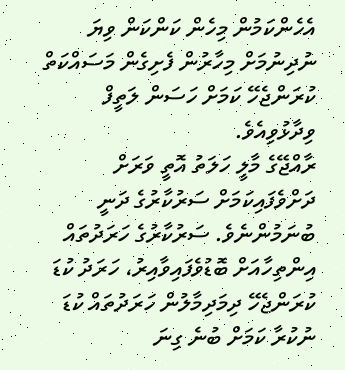އެހެންކަމުން މިހެން ކަންކަން ވިޔަ ނުދިނުމަށް މިހާރުން ފެށިގެން މަސައްކަތް ކުރަންޖެހޭ ކަމަށް ހަސަން ލަތީފް ވިދާޅުވިއެވެ.
ރާއްޖޭގެ މާލީ ހަލަތު އޮތީ ވަރަށް ދަށްވެފައިކަމަށް ސަރުކާރުގެ ދަނީ ބުނަމުންނެވެ. ސަރުކާރުގެ ހަރަދުތައް އިންތިހާއަށް ބޮޑުވެފައިވާއިރު، ހަރަދު ކުޑަ ކުރަންޖެހޭ ދިމަދިމާލުން ހަރަދުތައް ކުޑަ ނުކުރާ ކަމަށް ބުނެ ގިނަ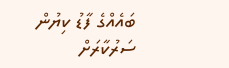ބައެއްގެ ފާޑު ކިޔުން ސަރުކާރަށް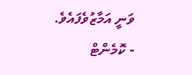ވަނީ އަމާޒުވެފައެވެ.
- ކޮމެންޓް